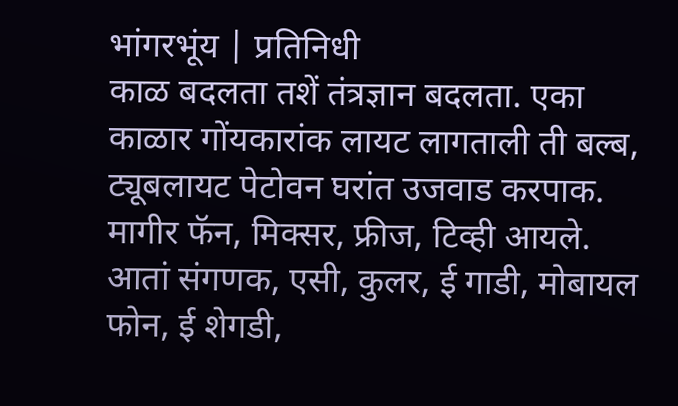भांगरभूंय | प्रतिनिधी
काळ बदलता तशें तंत्रज्ञान बदलता. एका काळार गोंयकारांक लायट लागताली ती बल्ब, ट्यूबलायट पेटोवन घरांत उजवाड करपाक. मागीर फॅन, मिक्सर, फ्रीज, टिव्ही आयले. आतां संगणक, एसी, कुलर, ई गाडी, मोबायल फोन, ई शेगडी,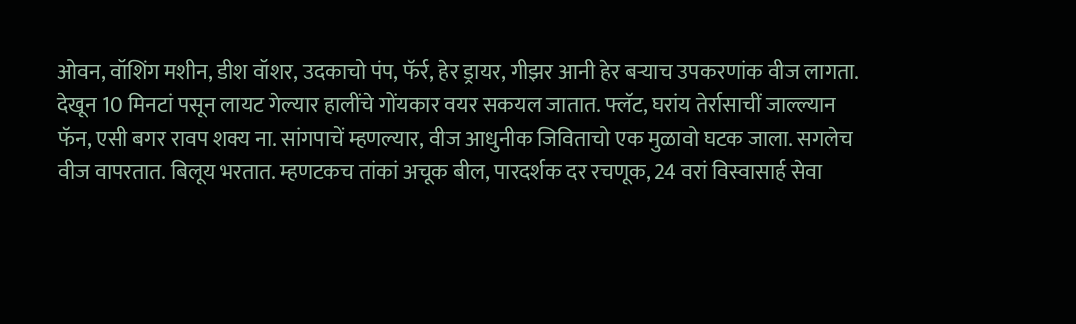ओवन, वॉशिंग मशीन, डीश वॉशर, उदकाचो पंप, फॅर्र, हेर ड्रायर, गीझर आनी हेर बऱ्याच उपकरणांक वीज लागता. देखून 10 मिनटां पसून लायट गेल्यार हालींचे गोंयकार वयर सकयल जातात. फ्लॅट, घरांय तेर्रासाचीं जाल्ल्यान फॅन, एसी बगर रावप शक्य ना. सांगपाचें म्हणल्यार, वीज आधुनीक जिविताचो एक मुळावो घटक जाला. सगलेच वीज वापरतात. बिलूय भरतात. म्हणटकच तांकां अचूक बील, पारदर्शक दर रचणूक, 24 वरां विस्वासार्ह सेवा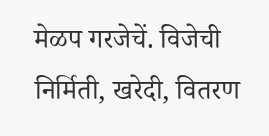मेळप गरजेचें. विजेची निर्मिती, खरेदी, वितरण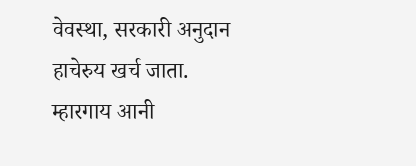वेवस्था, सरकारी अनुदान हाचेरुय खर्च जाता. म्हारगाय आनी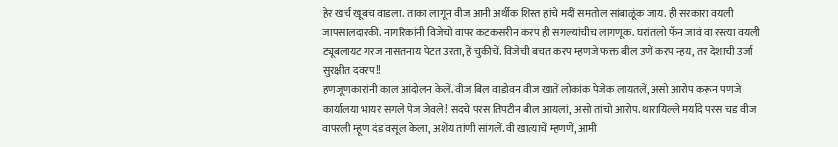हेर खर्च खूबच वाडला. ताका लागून वीज आनी अर्थीक शिस्त हांचे मदीं समतोल सांबाळूंक जाय. ही सरकारा वयली जापसालदारकी. नागरिकांनी विजेचो वापर कटकसरीन करप ही सगल्यांचीच लागणूक. घरांतलो फॅन जावं वा रस्त्या वयली ट्यूबलायट गरज नासतनाय पेटत उरता, हें चुकीचें. विजेची बचत करप म्हणजे फक्त बील उणें करप न्हय, तर देशाची उर्जा सुरक्षीत दवरप!!
हणजूणकारांनी काल आंदोलन केलें. वीज बिल वाडोवन वीज खातें लोकांक पेजेक लायतलें, असो आरोप करून पणजे कार्यालया भायर सगले पेज जेवले! सदचे परस तिपटीन बील आयलां, असो तांचो आरोप. थारायिल्ले मर्यादे परस चड वीज वापरली म्हूण दंड वसूल केला, अशेंय तांणी सांगलें. वी खात्याचें म्हणणें, आमी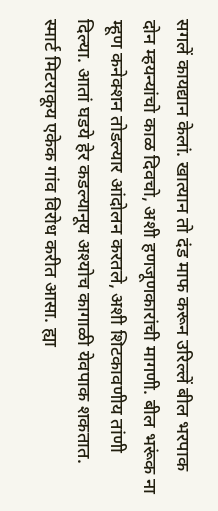सगलें कायद्यान केलां. खात्यान तो दंड माफ करून उरिल्लें बील भरपाक दोन म्हयन्यांचो काळ दिवचो, अशी हणजूणकारांची मागणी. बील भरूंक ना म्हूण कनेक्शन तोडल्यार आंदोलन करतले, अशी शिटकावणीय तांणी दिल्या. आतां घडये हेर कडल्यानूय अश्योच कागाळी येवपाक शकतात. स्मार्ट मिटराकूय एकेक गांव विरोध करीत आसा. ह्या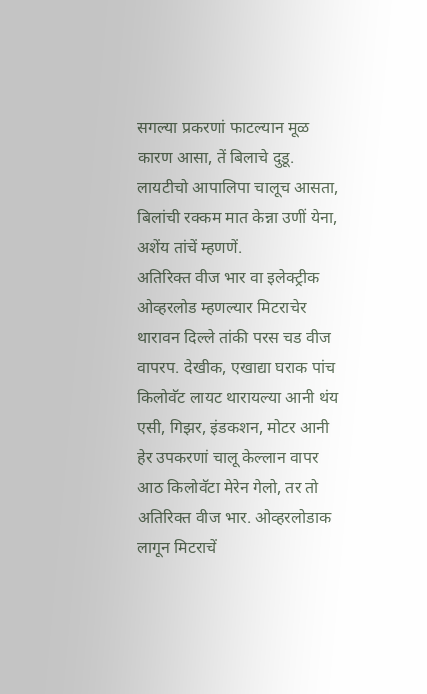सगल्या प्रकरणां फाटल्यान मूळ कारण आसा, तें बिलाचे दुडू. लायटीचो आपालिपा चालूच आसता, बिलांची रक्कम मात केन्ना उणीं येना, अशेंय तांचें म्हणणें.
अतिरिक्त वीज भार वा इलेक्ट्रीक ओव्हरलोड म्हणल्यार मिटराचेर थारावन दिल्ले तांकी परस चड वीज वापरप. देखीक, एखाद्या घराक पांच किलोवॅट लायट थारायल्या आनी थंय एसी, गिझर, इंडकशन, मोटर आनी हेर उपकरणां चालू केल्लान वापर आठ किलोवॅटा मेरेन गेलो, तर तो अतिरिक्त वीज भार. ओव्हरलोडाक लागून मिटराचें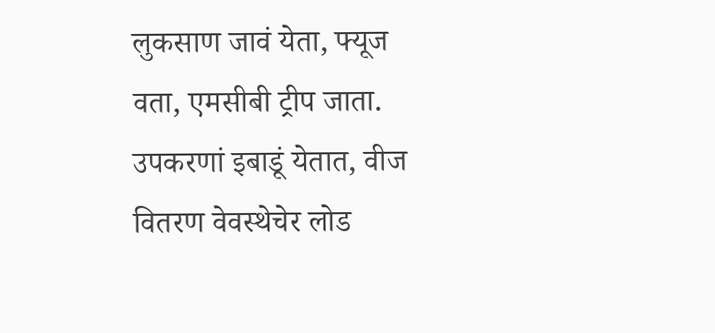लुकसाण जावं येता, फ्यूज वता, एमसीबी ट्रीप जाता. उपकरणां इबाडूं येतात, वीज वितरण वेवस्थेचेर लोड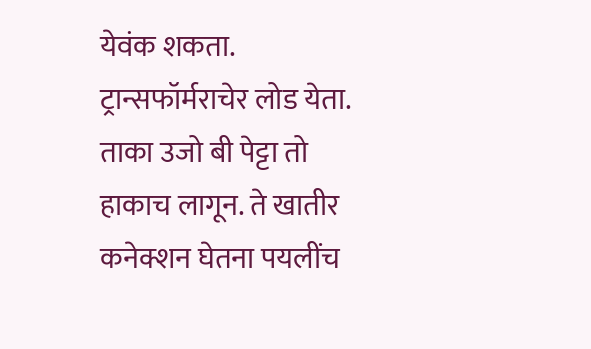येवंक शकता. ट्रान्सफॉर्मराचेर लोड येता. ताका उजो बी पेट्टा तो हाकाच लागून. ते खातीर कनेक्शन घेतना पयलींच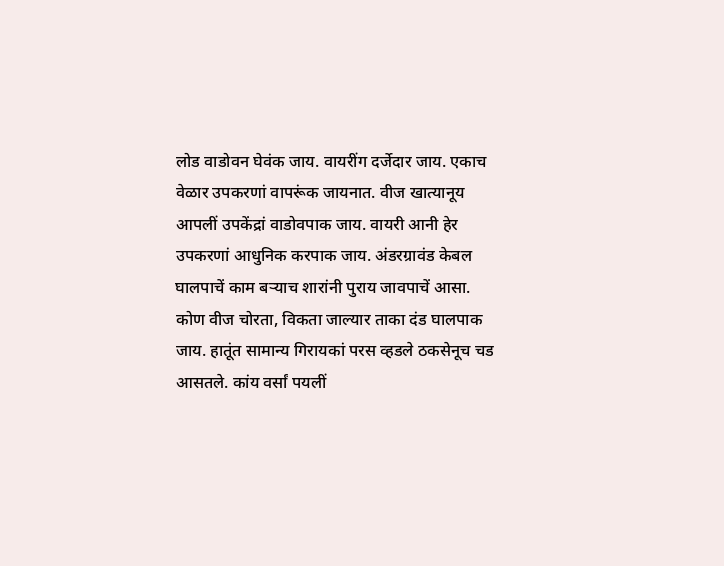लोड वाडोवन घेवंक जाय. वायरींग दर्जेदार जाय. एकाच वेळार उपकरणां वापरूंक जायनात. वीज खात्यानूय आपलीं उपकेंद्रां वाडोवपाक जाय. वायरी आनी हेर उपकरणां आधुनिक करपाक जाय. अंडरग्रावंड केबल घालपाचें काम बऱ्याच शारांनी पुराय जावपाचें आसा. कोण वीज चोरता, विकता जाल्यार ताका दंड घालपाक जाय. हातूंत सामान्य गिरायकां परस व्हडले ठकसेनूच चड आसतले. कांय वर्सां पयलीं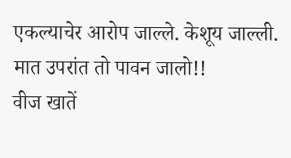एकल्याचेर आरोप जाल्ले. केशूय जाल्ली. मात उपरांत तो पावन जालो!!
वीज खातें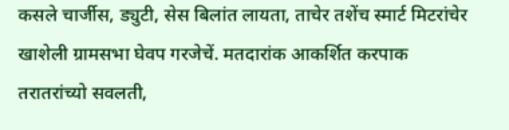कसले चार्जीस, ड्युटी, सेस बिलांत लायता, ताचेर तशेंच स्मार्ट मिटरांचेर खाशेली ग्रामसभा घेवप गरजेचें. मतदारांक आकर्शित करपाक तरातरांच्यो सवलती,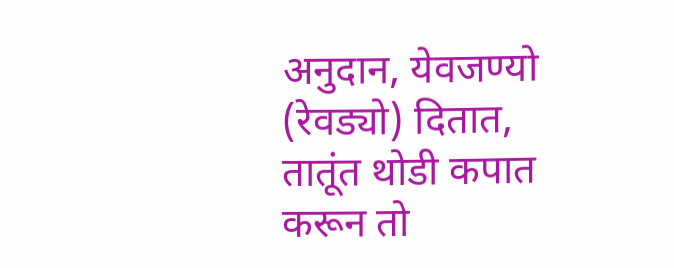अनुदान, येवजण्यो (रेवड्यो) दितात, तातूंत थोडी कपात करून तो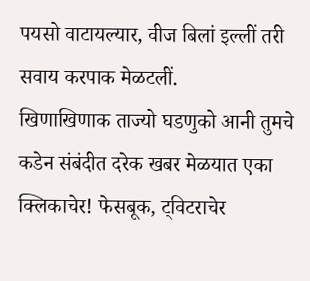पयसो वाटायल्यार, वीज बिलां इल्लीं तरी सवाय करपाक मेळटलीं.
खिणाखिणाक ताज्यो घडणुको आनी तुमचे कडेन संबंदीत दरेक खबर मेळयात एका क्लिकाचेर! फेसबूक, ट्विटराचेर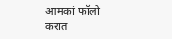आमकां फॉलो करात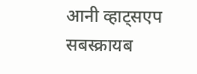आनी व्हाट्सएप सबस्क्रायब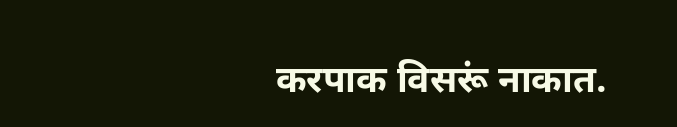करपाक विसरूं नाकात.